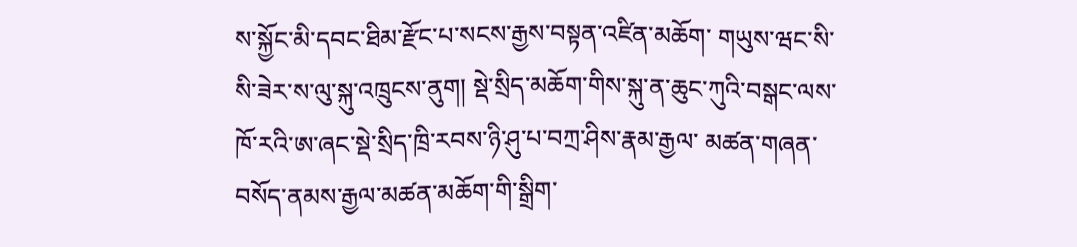ས་སྐྱོང་མི་དབང་ཐིམ་རྫོང་པ་སངས་རྒྱས་བསྟན་འཛིན་མཆོག་ གཡུས་ཝང་སི་སི་ཟེར་ས་ལུ་སྐུ་འཁྲུངས་ནུག། སྡེ་སྲིད་མཆོག་གིས་སྐུ་ན་ཆུང་ཀུའི་བསྒང་ལས་ ཁོ་རའི་ཨ་ཞང་སྡེ་སྲིད་ཁྲི་རབས་ཉི་ཤུ་པ་བཀྲ་ཤིས་རྣམ་རྒྱལ་ མཚན་གཞན་བསོད་ནམས་རྒྱལ་མཚན་མཆོག་གི་སྒྲིག་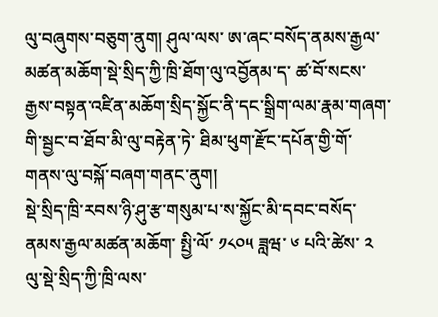ལུ་བཞུགས་བཅུག་ནུག། ཤུལ་ལས་ ཨ་ཞང་བསོད་ནམས་རྒྱལ་མཚན་མཆོག་སྡེ་སྲིད་ཀྱི་ཁྲི་ཐོག་ལུ་འབྱོནམ་ད་ ཚ་བོ་སངས་རྒྱས་བསྟན་འཛིན་མཆོག་སྲིད་སྐྱོང་ནི་དང་སྒྲིག་ལམ་རྣམ་གཞག་གི་སྦྱང་བ་ཐོབ་མི་ལུ་བརྟེན་ཏེ་ ཐིམ་ཕུག་རྫོང་དཔོན་གྱི་གོ་གནས་ལུ་བསྐོ་བཞག་གནང་ནུག།
སྡེ་སྲིད་ཁྲི་རབས་ཉི་ཤུ་རྩ་གསུམ་པ་ས་སྐྱོང་མི་དབང་བསོད་ནམས་རྒྱལ་མཚན་མཆོག་ སྤྱི་ལོ་ ༡༨༠༥ ཟླཝ་ ༦ པའི་ཚེས་ ༢ ལུ་སྡེ་སྲིད་ཀྱི་ཁྲི་ལས་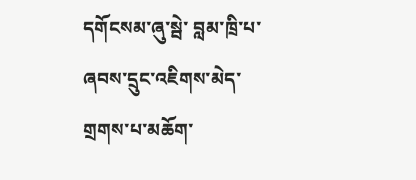དགོངསམ་ཞུ་སྦེ་ བླམ་ཁྲི་པ་ཞབས་དྲུང་འཇིགས་མེད་གྲགས་པ་མཆོག་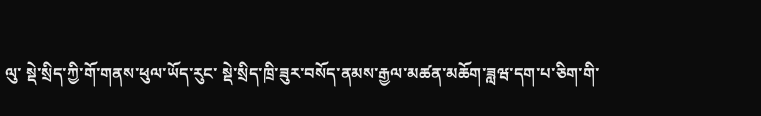ལུ་ སྡེ་སྲིད་ཀྱི་གོ་གནས་ཕུལ་ཡོད་རུང་ སྡེ་སྲིད་ཁྲི་ཟུར་བསོད་ནམས་རྒྱལ་མཚན་མཆོག་ཟླཝ་དག་པ་ཅིག་གི་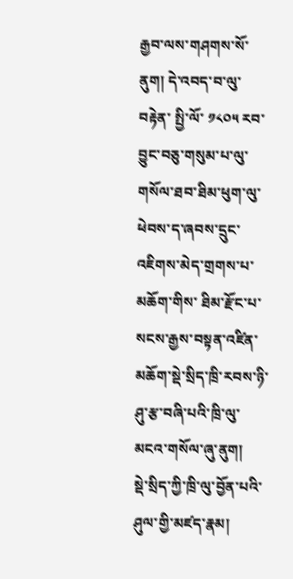རྒྱབ་ལས་གཤགས་སོ་ནུག། དེ་འབད་བ་ལུ་བརྟེན་ སྤྱི་ལོ་ ༡༨༠༥ རབ་བྱུང་བཅུ་གསུམ་པ་ལུ་གསོལ་ཐབ་ཐིམ་ཕུག་ལུ་ཕེབས་ད་ཞབས་དྲུང་འཇིགས་མེད་གྲགས་པ་མཆོག་གིས་ ཐིམ་རྫོང་པ་སངས་རྒྱས་བསྟན་འཛིན་མཆོག་སྡེ་སྲིད་ཁྲི་རབས་ཉི་ཤུ་རྩ་བཞི་པའི་ཁྲི་ལུ་མངའ་གསོལ་ཞུ་ནུག།
སྡེ་སྲིད་ཀྱི་ཁྲི་ལུ་བྱོན་པའི་ཤུལ་གྱི་མཛད་རྣམ།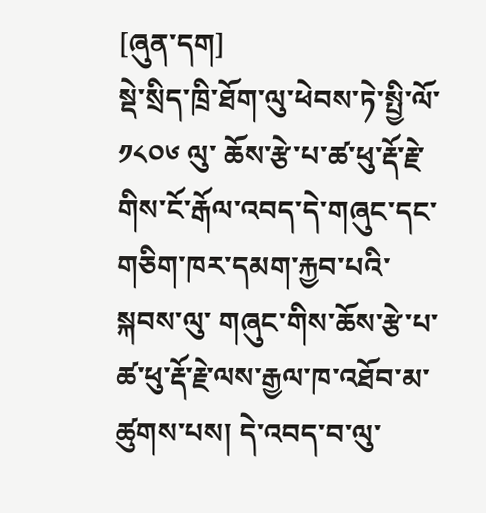[ཞུན་དག]
སྡེ་སྲིད་ཁྲི་ཐོག་ལུ་ཕེབས་ཏེ་སྤྱི་ལོ་ ༡༨༠༦ ལུ་ ཆོས་རྩེ་པ་ཚ་ཕུ་རྡོ་རྗེ་གིས་ངོ་རྒོལ་འབད་དེ་གཞུང་དང་གཅིག་ཁར་དམག་རྐྱབ་པའི་སྐབས་ལུ་ གཞུང་གིས་ཆོས་རྩེ་པ་ཚ་ཕུ་རྡོ་རྗེ་ལས་རྒྱལ་ཁ་འཐོབ་མ་ཚུགས་པས། དེ་འབད་བ་ལུ་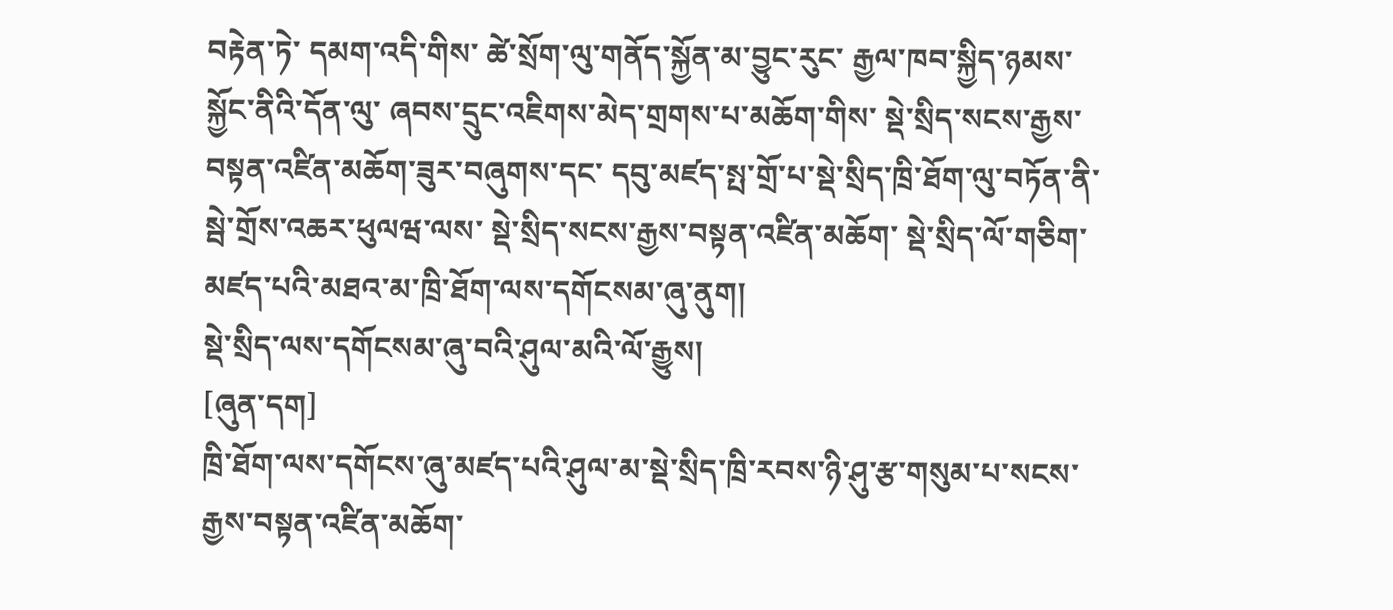བརྟེན་ཏེ་ དམག་འདི་གིས་ ཚེ་སྲོག་ལུ་གནོད་སྐྱོན་མ་བྱུང་རུང་ རྒྱལ་ཁབ་སྐྱིད་ཉམས་སྐྱོང་ནིའི་དོན་ལུ་ ཞབས་དྲུང་འཇིགས་མེད་གྲགས་པ་མཆོག་གིས་ སྡེ་སྲིད་སངས་རྒྱས་བསྟན་འཛིན་མཆོག་ཟུར་བཞུགས་དང་ དབུ་མཛད་སྤ་གྲོ་པ་སྡེ་སྲིད་ཁྲི་ཐོག་ལུ་བཏོན་ནི་སྦེ་གྲོས་འཆར་ཕུལཝ་ལས་ སྡེ་སྲིད་སངས་རྒྱས་བསྟན་འཛིན་མཆོག་ སྡེ་སྲིད་ལོ་གཅིག་མཛད་པའི་མཐའ་མ་ཁྲི་ཐོག་ལས་དགོངསམ་ཞུ་ནུག།
སྡེ་སྲིད་ལས་དགོངསམ་ཞུ་བའི་ཤུལ་མའི་ལོ་རྒྱུས།
[ཞུན་དག]
ཁྲི་ཐོག་ལས་དགོངས་ཞུ་མཛད་པའི་ཤུལ་མ་སྡེ་སྲིད་ཁྲི་རབས་ཉི་ཤུ་རྩ་གསུམ་པ་སངས་རྒྱས་བསྟན་འཛིན་མཆོག་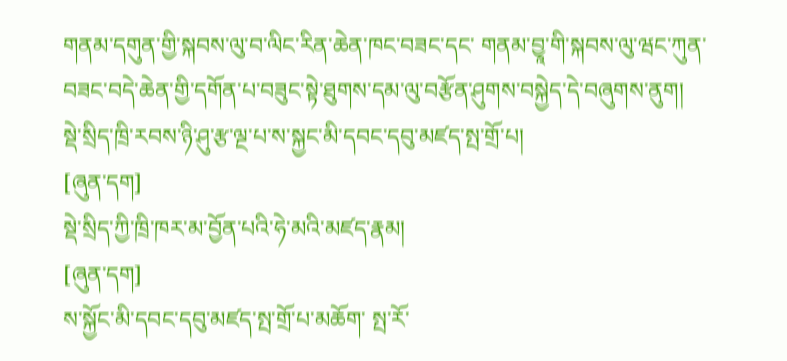གནམ་དགུན་གྱི་སྐབས་ལུ་བ་ལིང་རིན་ཆེན་ཁང་བཟང་དང་ གནམ་བྱཱ་གི་སྐབས་ལུ་ཝང་ཀུན་བཟང་བདེ་ཆེན་གྱི་དགོན་པ་བཟུང་སྟེ་ཐུགས་དམ་ལུ་བརྩོན་ཤུགས་བསྐྱེད་དེ་བཞུགས་ནུག།
སྡེ་སྲིད་ཁྲི་རབས་ཉི་ཤུ་རྩ་ལྔ་པ་ས་སྐྱང་མི་དབང་དབུ་མཛད་སྤ་གྲོ་པ།
[ཞུན་དག]
སྡེ་སྲིད་ཀྱི་ཁྲི་ཁར་མ་བྱོན་པའི་ཧེ་མའི་མཛད་རྣམ།
[ཞུན་དག]
ས་སྐྱོང་མི་དབང་དབུ་མཛད་སྤ་གྲོ་པ་མཆོག་ སྤ་རོ་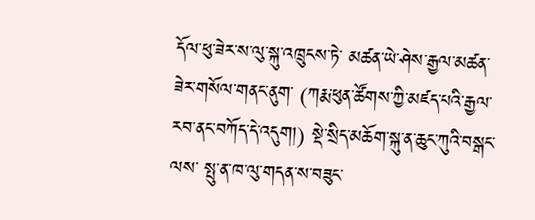དོལ་ཕུ་ཟེར་ས་ལུ་སྐུ་འཁྲུངས་ཏེ་ མཚན་ཡེ་ཤེས་རྒྱལ་མཚན་ཟེར་གསོལ་གནང་ནུག་ (ཀརྨ་ཕུན་ཚོགས་ཀྱི་མཛད་པའི་རྒྱལ་རབ་ནང་བཀོད་དེ་འདུག།) སྡེ་སྲིད་མཆོག་སྐུ་ན་ཆུང་ཀུའི་བསྒང་ལས་ སྤུ་ན་ཁ་ལུ་གདན་ས་བཟུང་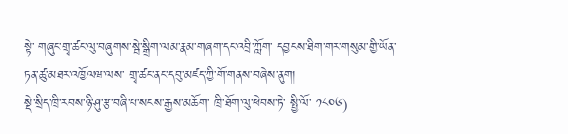སྟེ་ གཞུང་གྲྭ་ཚང་ལུ་བཞུགས་སྦེ་སྒྲིག་ལམ་རྣམ་གཞག་དང་འབྲི་ཀློག་ དབྱངས་ཐིག་གར་གསུམ་གྱི་ཡོན་ཏན་ཚུ་མཐར་འཁྱོལཝ་ལས་ གྲྭ་ཚང་ནང་དབུ་མཛད་ཀྱི་གོ་གནས་བཞེས་ནུག།
སྡེ་སྲིད་ཁྲི་རབས་ཉི་ཤུ་རྩ་བཞི་པ་སངས་རྒྱས་མཆོག་ ཁྲི་ཐོག་ལུ་ཕེབས་ཏེ་ སྤྱི་ལོ་ ༡༨༠༦)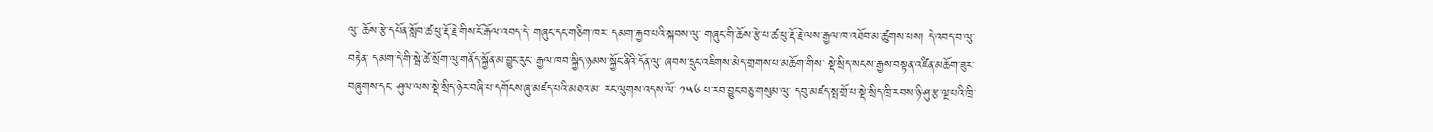ལུ་ ཆོས་རྩེ་དཔོན་སློབ་ཚ་ཕུ་རྡོ་རྗེ་གིས་ངོ་རྒོལ་འབད་དེ་ གཞུང་དང་གཅིག་ཁར་ དམག་རྐྱབ་པའི་སྐབས་ལུ་ གཞུང་གི་ཆོས་རྩེ་པ་ཚ་ཕུ་རྡོ་རྗེ་ལས་རྒྱལ་ཁ་འཐོབ་མ་ཚུགས་པས། དེ་འབད་བ་ལུ་བརྟེན་ དམག་དེ་གི་སྦེ་ཚེ་སྲོག་ལུ་གནོད་སྐྱོན་མ་བྱུང་རུང་ རྒྱལ་ཁབ་སྐྱིད་ཉམས་སྐྱོང་ནིའི་དོན་ལུ་ ཞབས་དྲུང་འཇིགས་མེད་གྲགས་པ་མཆོག་གིས་ སྡེ་སྲིད་སངས་རྒྱས་བསྟན་འཛིན་མཆོག་ཟུར་བཞུགས་དང་ ཤུལ་ལས་སྡེ་སྲིད་ཉེར་བཞི་པ་དགོངས་ཞུ་མཛད་པའི་མཐའ་མ་ རང་ལུགས་འདས་ལོ་ ༡༥༦ པ་རབ་བྱུང་བཅུ་གསུམ་ལུ་ དབུ་མཛད་སྤ་གྲོ་པ་སྡེ་སྲིད་ཁྲི་རབས་ཉི་ཤུ་རྩ་ལྔ་པའི་ཁྲི་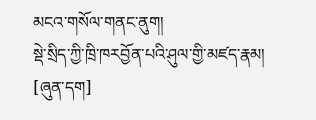མངའ་གསོལ་གནང་ནུག།
སྡེ་སྲིད་ཀྱི་ཁྲི་ཁརབྱོན་པའི་ཤུལ་གྱི་མཛད་རྣམ།
[ཞུན་དག]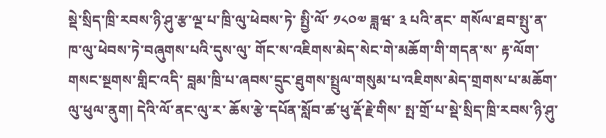སྡེ་སྲིད་ཁྲི་རབས་ཉི་ཤུ་རྩ་ལྔ་པ་ཁྲི་ལུ་ཕེབས་ཏེ་ སྤྱི་ལོ་ ༡༨༠༧ ཟླཝ་ ༣ པའི་ནང་ གསོལ་ཐབ་སྤུ་ན་ཁ་ལུ་ཕེབས་ཏེ་བཞུགས་པའི་དུས་ལུ་ གོང་ས་འཇིགས་མེད་སེང་གེ་མཆོག་གི་གདན་ས་ རྟ་ལོག་གསང་སྔགས་གླིང་འདི་ བླམ་ཁྲི་པ་ཞབས་དྲུང་ཐུགས་སྤྲུལ་གསུམ་པ་འཇིགས་མེད་གྲགས་པ་མཆོག་ལུ་ཕུལ་ནུག། དེའི་ལོ་ནང་ལུ་ར་ ཆོས་རྩེ་དཔོན་སློབ་ཚ་ཕུ་རྡོ་རྗེ་གིས་ སྤ་གྲོ་པ་སྡེ་སྲིད་ཁྲི་རབས་ཉི་ཤུ་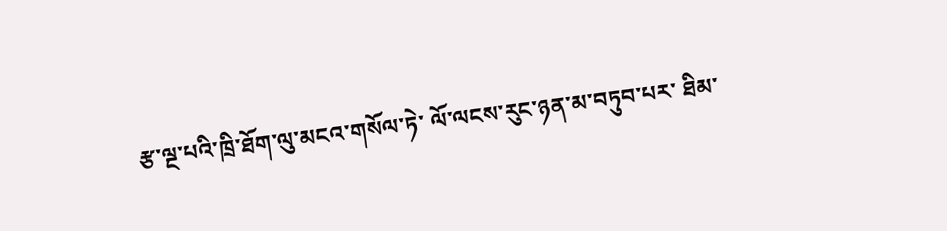རྩ་ལྔ་པའི་ཁྲི་ཐོག་ལུ་མངའ་གསོལ་ཏེ་ ལོ་ལངས་རུང་ཉན་མ་བཏུབ་པར་ ཐིམ་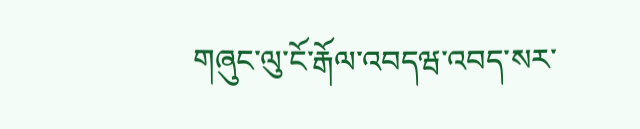གཞུང་ལུ་ངོ་རྒོལ་འབདཝ་འབད་སར་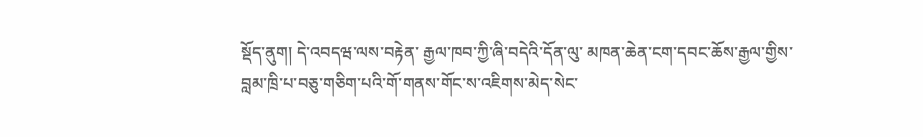སྡོད་ནུག། དེ་འབདཝ་ལས་བརྟེན་ རྒྱལ་ཁབ་ཀྱི་ཞི་བདེའི་དོན་ལུ་ མཁན་ཆེན་ངག་དབང་ཆོས་རྒྱལ་གྱིས་ བླམ་ཁྲི་པ་བཅུ་གཅིག་པའི་གོ་གནས་གོང་ས་འཇིགས་མེད་སེང་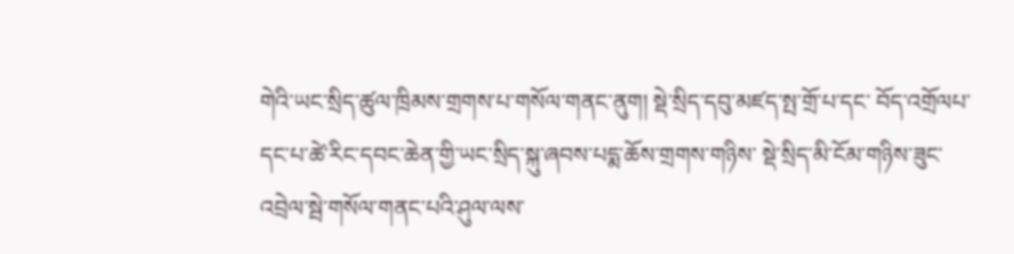གེའི་ཡང་སྲིད་ཚུལ་ཁྲིམས་གྲགས་པ་གསོལ་གནང་ནུག། སྡེ་སྲིད་དབུ་མཛད་སྤ་གྲོ་པ་དང་ བོད་འགྲོལཔ་དང་པ་ཚེ་རིང་དབང་ཆེན་གྱི་ཡང་སྲིད་སྐུ་ཞབས་པདྨ་ཆོས་གྲགས་གཉིས་ སྡེ་སྲིད་མི་ངོམ་གཉིས་ཟུང་འབྲེལ་སྦེ་གསོལ་གནང་པའི་ཤུལ་ལས་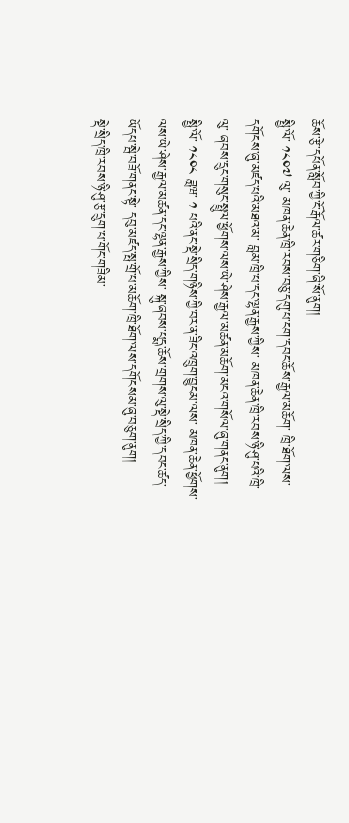ཆོས་རྩེ་དཔོན་སློབ་ཀྱི་ངོ་རྒོལ་ཚར་གཅིག་ཞི་སོ་ནུག།
སྤྱི་ལོ་ ༡༨༠༧ ལུ་ མཁན་ཆེན་ཁྲི་རབས་བཅུ་དགུ་པ་ངག་དབང་ཆོས་རྒྱལ་མཆོག་ ཁྲི་ཐོག་ལས་དགོངས་ཞུ་མཛད་པའི་མཐའ་མ་ བླམ་ཁྲི་པ་དང་ལྷན་རྒྱས་ཀྱིས་ མཁན་ཆེན་ཁྲི་རབས་ཉི་ཤུ་པའི་ཁྲི་ལུ་ ཞབས་དྲུང་གསུང་སྤྲུལ་ཕྱོགས་ལས་ཡེ་ཤེས་རྒྱལ་མཚན་མཆོག་མངའ་གསོལ་ཞུ་གནང་ནུག།
སྤྱི་ལོ་ ༡༨༠༨ ཟླཝ་ ༡ པའི་ནང་སྡེ་སྲིད་གཉིས་ཀྱི་བར་ན་ཟིང་འཁྲུག་བྱུངམ་ལས་ མཁན་ཆེན་ཕྱོགས་ལས་ཡེ་ཤེས་རྒྱལ་མཚན་དང་ལྷན་རྒྱས་ཀྱིས་ སྐུ་ཞབས་པདྨ་ཆོས་གྲགས་ལུ་སྡེ་སྲིད་ཀྱི་དབང་ཚད་ཡོདཔ་སྦེ་བཟོ་གནང་སྟེ་ དབུ་མཛད་སྤ་གྲོ་པ་མཆོག་ཁྲི་ཐོག་ལས་དགོངསམ་ཞུ་བཅུག་ནུག།
སྡེ་སྲིད་ཁྲི་རབས་ཉི་ཤུ་རྩ་དྲུག་པ་གོང་གཟིམ་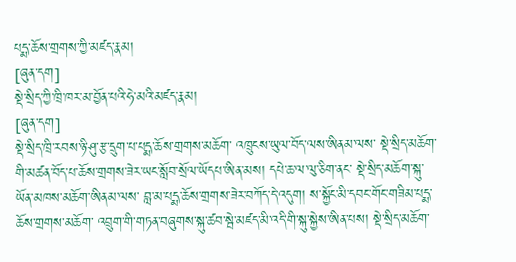པདྨ་ཆོས་གྲགས་ཀྱི་མཛད་རྣམ།
[ཞུན་དག]
སྡེ་སྲིད་ཀྱི་ཁྲི་ཁར་མ་བྱོན་པའི་ཧེ་མའི་མཛད་རྣམ།
[ཞུན་དག]
སྡེ་སྲིད་ཁྲི་རབས་ཉི་ཤུ་རྩ་དྲུག་པ་པདྨ་ཆོས་གྲགས་མཆོག་ འཁྲུངས་ཡུལ་བོད་ལས་ཨིནམ་ལས་ སྡེ་སྲིད་མཆོག་གི་མཚན་བོད་པ་ཆོས་གྲགས་ཟེར་ཡང་སློབ་སྲོལ་ཡོདཔ་ཨིན་མས། དཔེ་ཆ་ལ་ལུ་ཅིག་ནང་ སྡེ་སྲིད་མཆོག་སྐུ་ཡོན་མཁས་མཆོག་ཨིནམ་ལས་ བླ་མ་པདྨ་ཆོས་གྲགས་ཟེར་བཀོད་དེ་འདུག། ས་སྐྱོང་མི་དབང་གོང་གཟིམ་པདྨ་ཆོས་གྲགས་མཆོག་ འབྲུག་གི་གཏན་བཞུགས་སྐུ་ཚབ་སྦེ་མཛད་མི་འདི་གི་སྐུ་སྐྱེས་ཨིན་པས། སྡེ་སྲིད་མཆོག་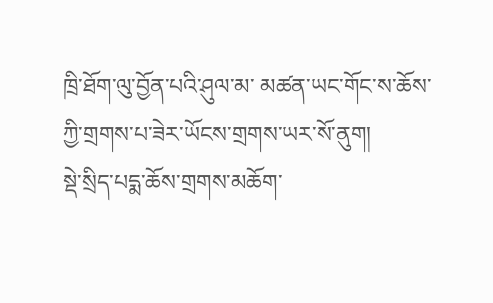ཁྲི་ཐོག་ལུ་བྱོན་པའི་ཤུལ་མ་ མཚན་ཡང་གོང་ས་ཆོས་ཀྱི་གྲགས་པ་ཟེར་ཡོངས་གྲགས་ཡར་སོ་ནུག།
སྡེ་སྲིད་པདྨ་ཆོས་གྲགས་མཆོག་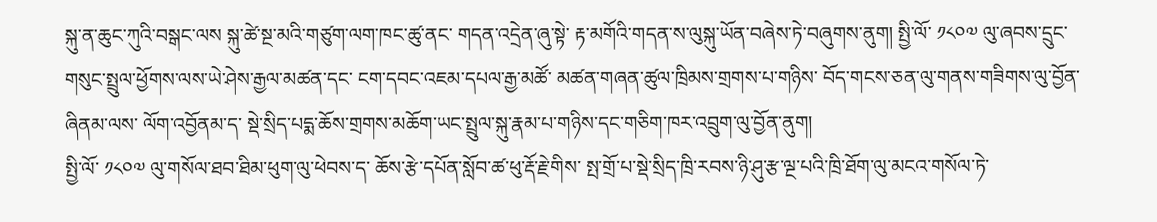སྐུ་ན་ཆུང་ཀུའི་བསྒང་ལས སྐུ་ཚེ་སྔ་མའི་གཙུག་ལག་ཁང་ཚུ་ནང་ གདན་འདྲེན་ཞུ་སྟེ་ རྟ་མགོའི་གདན་ས་ལུསྐུ་ཡོན་བཞེས་ཏེ་བཞུགས་ནུག། སྤྱི་ལོ་ ༡༨༠༧ ལུ་ཞབས་དྲུང་གསུང་སྤྲུལ་ཕྱོགས་ལས་ཡེ་ཤེས་རྒྱལ་མཚན་དང་ ངག་དབང་འཇམ་དཔལ་རྒྱ་མཚོ་ མཚན་གཞན་ཚུལ་ཁྲིམས་གྲགས་པ་གཉིས་ བོད་གངས་ཅན་ལུ་གནས་གཟིགས་ལུ་བྱོན་ཞིནམ་ལས་ ལོག་འབྱོནམ་ད་ སྡེ་སྲིད་པདྨ་ཆོས་གྲགས་མཆོག་ཡང་སྤྲུལ་སྐུ་རྣམ་པ་གཉིས་དང་གཅིག་ཁར་འབྲུག་ལུ་བྱོན་ནུག།
སྤྱི་ལོ་ ༡༨༠༧ ལུ་གསོལ་ཐབ་ཐིམ་ཕུག་ལུ་ཕེབས་ད་ ཆོས་རྩེ་དཔོན་སློབ་ཚ་ཕུ་རྡོ་རྗེ་གིས་ སྤ་གྲོ་པ་སྡེ་སྲིད་ཁྲི་རབས་ཉི་ཤུ་རྩ་ལྔ་པའི་ཁྲི་ཐོག་ལུ་མངའ་གསོལ་ཏེ་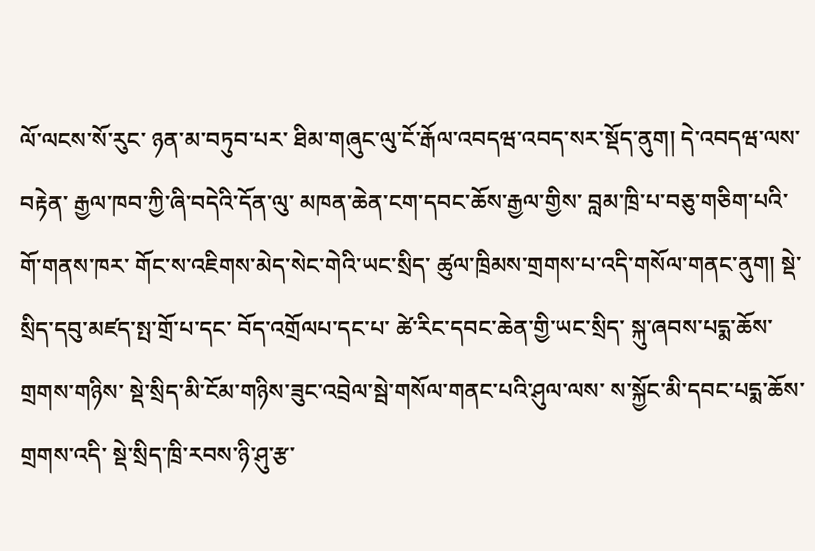ལོ་ལངས་སོ་རུང་ ཉན་མ་བཏུབ་པར་ ཐིམ་གཞུང་ལུ་ངོ་རྒོལ་འབདཝ་འབད་སར་སྡོད་ནུག། དེ་འབདཝ་ལས་བརྟེན་ རྒྱལ་ཁབ་ཀྱི་ཞི་བདེའི་དོན་ལུ་ མཁན་ཆེན་ངག་དབང་ཆོས་རྒྱལ་གྱིས་ བླམ་ཁྲི་པ་བཅུ་གཅིག་པའི་གོ་གནས་ཁར་ གོང་ས་འཇིགས་མེད་སེང་གེའི་ཡང་སྲིད་ ཚུལ་ཁྲིམས་གྲགས་པ་འདི་གསོལ་གནང་ནུག། སྡེ་སྲིད་དབུ་མཛད་སྤ་གྲོ་པ་དང་ བོད་འགྲོལཔ་དང་པ་ ཚེ་རིང་དབང་ཆེན་གྱི་ཡང་སྲིད་ སྐུ་ཞབས་པདྨ་ཆོས་གྲགས་གཉིས་ སྡེ་སྲིད་མི་ངོམ་གཉིས་ཟུང་འབྲེལ་སྦེ་གསོལ་གནང་པའི་ཤུལ་ལས་ ས་སྐྱོང་མི་དབང་པདྨ་ཆོས་གྲགས་འདི་ སྡེ་སྲིད་ཁྲི་རབས་ཉི་ཤུ་རྩ་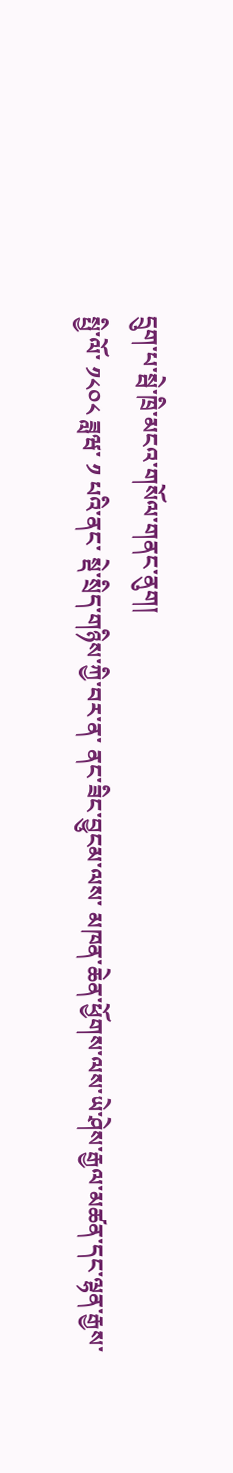དྲུག་པ་སྦེ་ཁྲི་མངའ་གསོལ་གནང་ནུག།
སྤྱི་ལོ་ ༡༨༠༨ ཟླཝ་ ༡ པའི་ནང་ སྡེ་སྲིད་གཉིས་ཀྱི་བར་ན་ ནང་ཟིང་བྱུངམ་ལས་ མཁན་ཆེན་ཕྱོགས་ལས་ཡེ་ཤེས་རྒྱལ་མཚན་དང་ལྷན་རྒྱས་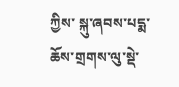ཀྱིས་ སྐུ་ཞབས་པདྨ་ཆོས་གྲགས་ལུ་སྡེ་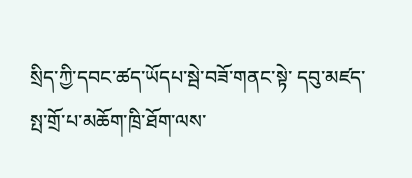སྲིད་ཀྱི་དབང་ཚད་ཡོདཔ་སྦེ་བཟོ་གནང་སྟེ་ དབུ་མཛད་སྤ་གྲོ་པ་མཆོག་ཁྲི་ཐོག་ལས་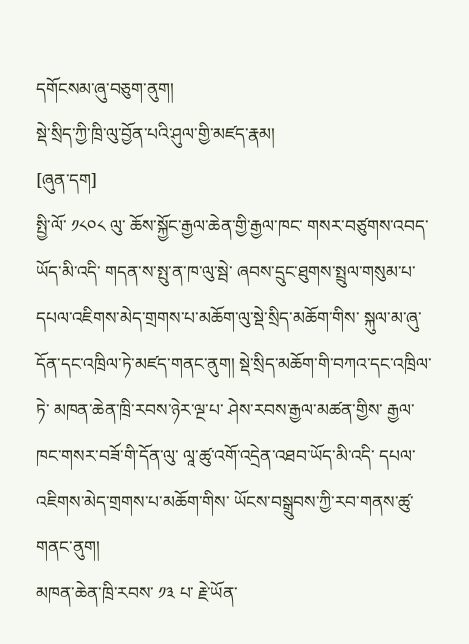དགོངསམ་ཞུ་བཅུག་ནུག།
སྡེ་སྲིད་ཀྱི་ཁྲི་ལུ་བྱོན་པའི་ཤུལ་གྱི་མཛད་རྣམ།
[ཞུན་དག]
སྤྱི་ལོ་ ༡༨༠༨ ལུ་ ཆོས་སྐྱོང་རྒྱལ་ཆེན་གྱི་རྒྱལ་ཁང་ གསར་བཙུགས་འབད་ཡོད་མི་འདི་ གདན་ས་སྤུ་ན་ཁ་ལུ་སྦེ་ ཞབས་དྲུང་ཐུགས་སྤྲུལ་གསུམ་པ་དཔལ་འཇིགས་མེད་གྲགས་པ་མཆོག་ལུ་སྡེ་སྲིད་མཆོག་གིས་ སྐུལ་མ་ཞུ་དོན་དང་འཁྲིལ་ཏེ་མཛད་གནང་ནུག། སྡེ་སྲིད་མཆོག་གི་བཀའ་དང་འཁྲིལ་ཏེ་ མཁན་ཆེན་ཁྲི་རབས་ཉེར་ལྔ་པ་ ཤེས་རབས་རྒྱལ་མཚན་གྱིས་ རྒྱལ་ཁང་གསར་བཟོ་གི་དོན་ལུ་ ལཱ་ཚུ་འགོ་འདྲེན་འཐབ་ཡོད་མི་འདི་ དཔལ་འཇིགས་མེད་གྲགས་པ་མཆོག་གིས་ ཡོངས་བསྒྲུབས་ཀྱི་རབ་གནས་ཚུ་གནང་ནུག།
མཁན་ཆེན་ཁྲི་རབས་ ༡༣ པ་ རྗེ་ཡོན་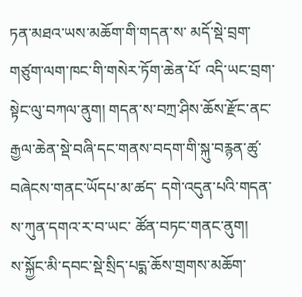ཏན་མཐའ་ཡས་མཆོག་གི་གདན་ས་ མདོ་སྡེ་བྲག་གཙུག་ལག་ཁང་གི་གསེར་ཏོག་ཆེན་པོ་ འདི་ཡང་བྲག་སྟེང་ལུ་བཀལ་ནུག། གདན་ས་བཀྲ་ཤིས་ཆོས་རྫོང་ནང་ རྒྱལ་ཆེན་སྡེ་བཞི་དང་གནས་བདག་གི་སྐུ་བརྙན་ཚུ་བཞེངས་གནང་ཡོདཔ་མ་ཚད་ དགེ་འདུན་པའི་གདན་ས་ཀུན་དགའ་ར་བ་ཡང་ ཚོན་བཏང་གནང་ནུག།
ས་སྐྱོང་མི་དབང་སྡེ་སྲིད་པདྨ་ཆོས་གྲགས་མཆོག་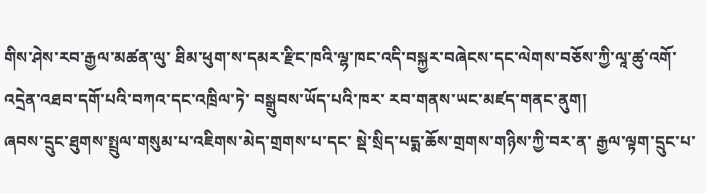གིས་ཤེས་རབ་རྒྱལ་མཚན་ལུ་ ཐིམ་ཕུག་ས་དམར་རྫིང་ཁའི་ལྷ་ཁང་འདི་བསྐྱར་བཞེངས་དང་ལེགས་བཅོས་ཀྱི་ལཱ་ཚུ་འགོ་འདྲེན་འཐབ་དགོ་པའི་བཀའ་དང་འཁྲིལ་ཏེ་ བསྒྲུབས་ཡོད་པའི་ཁར་ རབ་གནས་ཡང་མཛད་གནང་ནུག།
ཞབས་དྲུང་ཐུགས་སྤྲུལ་གསུམ་པ་འཇིགས་མེད་གྲགས་པ་དང་ སྡེ་སྲིད་པདྨ་ཆོས་གྲགས་གཉིས་ཀྱི་བར་ན་ རྒྱལ་ལྟག་དྲུང་པ་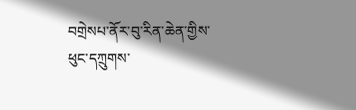བགྲེསཔ་ནོར་བུ་རིན་ཆེན་གྱིས་ཕུང་དཀྲུགས་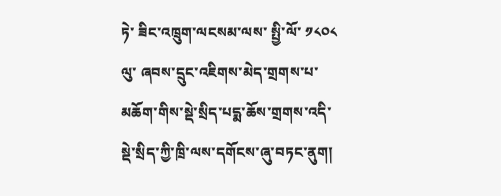ཏེ་ ཟིང་འཁྲུག་ལངསམ་ལས་ སྤྱི་ལོ་ ༡༨༠༨ ལུ་ ཞབས་དྲུང་འཇིགས་མེད་གྲགས་པ་མཆོག་གིས་སྡེ་སྲིད་པདྨ་ཆོས་གྲགས་འདི་སྡེ་སྲིད་ཀྱི་ཁྲི་ལས་དགོངས་ཞུ་བཏང་ནུག།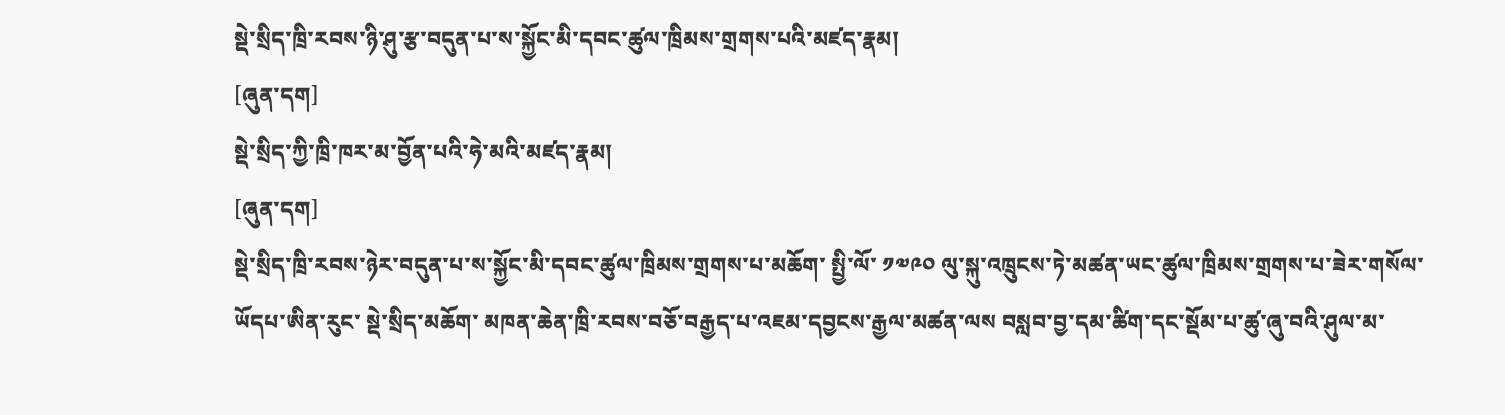སྡེ་སྲིད་ཁྲི་རབས་ཉི་ཤུ་རྩ་བདུན་པ་ས་སྐྱོང་མི་དབང་ཚུལ་ཁྲིམས་གྲགས་པའི་མཛད་རྣམ།
[ཞུན་དག]
སྡེ་སྲིད་ཀྱི་ཁྲི་ཁར་མ་བྱོན་པའི་ཧེ་མའི་མཛད་རྣམ།
[ཞུན་དག]
སྡེ་སྲིད་ཁྲི་རབས་ཉེར་བདུན་པ་ས་སྐྱོང་མི་དབང་ཚུལ་ཁྲིམས་གྲགས་པ་མཆོག་ སྤྱི་ལོ་ ༡༧༩༠ ལུ་སྐུ་འཁྲུངས་ཏེ་མཚན་ཡང་ཚུལ་ཁྲིམས་གྲགས་པ་ཟེར་གསོལ་ཡོདཔ་ཨིན་རུང་ སྡེ་སྲིད་མཆོག་ མཁན་ཆེན་ཁྲི་རབས་བཅོ་བརྒྱད་པ་འཇམ་དབྱངས་རྒྱལ་མཚན་ལས བསླབ་བྱ་དམ་ཚིག་དང་སྡོམ་པ་ཚུ་ཞུ་བའི་ཤུལ་མ་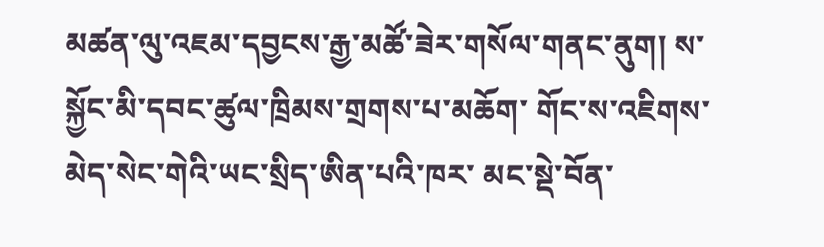མཚན་ལུ་འཇམ་དབྱངས་རྒྱ་མཚོ་ཟེར་གསོལ་གནང་ནུག། ས་སྐྱོང་མི་དབང་ཚུལ་ཁྲིམས་གྲགས་པ་མཆོག་ གོང་ས་འཇིགས་མེད་སེང་གེའི་ཡང་སྲིད་ཨིན་པའི་ཁར་ མང་སྡེ་བོན་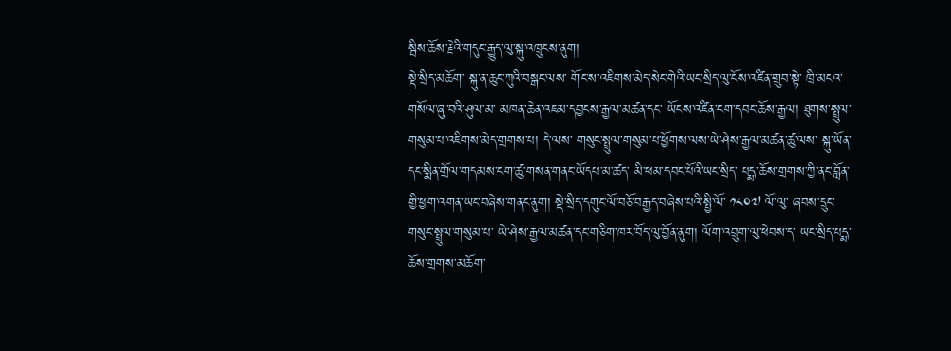སྦིས་ཆོས་རྗེའི་གདུང་རྒྱུད་ལུ་སྐུ་འཁྲུངས་ནུག།
སྡེ་སྲིད་མཆོག་ སྐུ་ན་ཆུང་ཀུའི་བསྒང་ལས་ གོང་ས་འཇིགས་མེད་སེང་གེའི་ཡང་སྲིད་ལུ་ངོས་འཛིན་གྲུབ་སྟེ་ ཁྲི་མངའ་གསོལ་ཞུ་བའི་ཤུལ་མ་ མཁན་ཆེན་འཇམ་དབྱངས་རྒྱལ་མཚན་དང་ ཡོངས་འཛིན་ངག་དབང་ཆོས་རྒྱལ། ཐུགས་སྤྲུལ་གསུམ་པ་འཇིགས་མེད་གྲགས་པ། དེ་ལས་ གསུང་སྤྲུལ་གསུམ་པ་ཕྱོགས་ལས་ཡེ་ཤེས་རྒྱལ་མཚན་ཚུ་ལས་ སྐུ་ཡོན་དང་སྨིན་གྲོལ་གདམས་ངག་ཚུ་གསན་གནང་ཡོདཔ་མ་ཚད་ མི་ཕམ་དབང་པོའི་ཡང་སྲིད་ པདྨ་ཆོས་གྲགས་ཀྱི་ནང་བློན་གྱི་ཕྱག་འགན་ཡང་བཞེས་གནང་ནུག། སྡེ་སྲིད་དགུང་ལོ་བཅོ་བརྒྱད་བཞེས་པའི་སྤྱི་ལོ་ ༡༨༠༧ ལོ་ལུ་ ཞབས་དྲུང་གསུང་སྤྲུལ་གསུམ་པ་ ཡེ་ཤེས་རྒྱལ་མཚན་དང་གཅིག་ཁར་བོད་ལུ་བྱོན་ནུག། ལོག་འབྲུག་ལུ་ཕེབས་ད་ ཡང་སྲིད་པདྨ་ཆོས་གྲགས་མཆོག་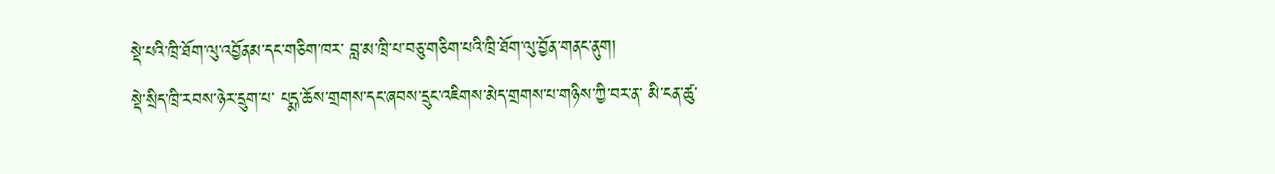སྡེ་པའི་ཁྲི་ཐོག་ལུ་འབྱོནམ་དང་གཅིག་ཁར་ བླ་མ་ཁྲི་པ་བཅུ་གཅིག་པའི་ཁྲི་ཐོག་ལུ་བྱོན་གནང་ནུག།
སྡེ་སྲིད་ཁྲི་རབས་ཉེར་དྲུག་པ་ པདྨ་ཆོས་གྲགས་དང་ཞབས་དྲུང་འཇིགས་མེད་གྲགས་པ་གཉིས་ཀྱི་བར་ན་ མི་ངན་ཚུ་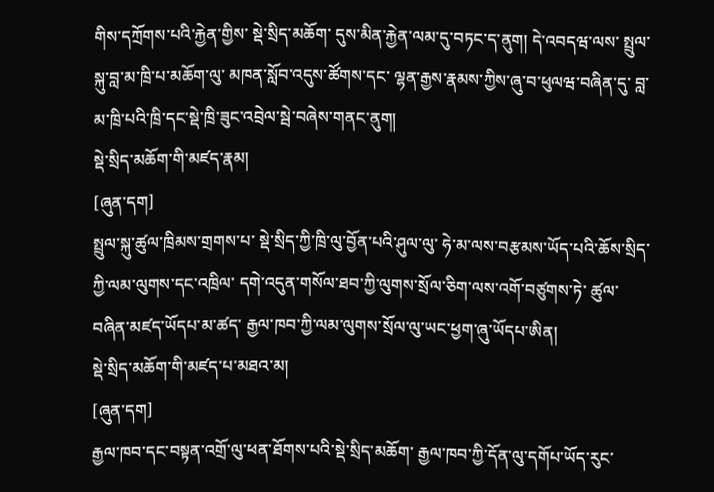གིས་དཀྲོགས་པའི་རྐྱེན་གྱིས་ སྡེ་སྲིད་མཆོག་ དུས་མིན་རྐྱེན་ལམ་དུ་བཏང་ད་ནུག། དེ་འབདཝ་ལས་ སྤྲུལ་སྐུ་བླ་མ་ཁྲི་པ་མཆོག་ལུ་ མཁན་སློབ་འདུས་ཚོགས་དང་ ལྷན་རྒྱས་རྣམས་ཀྱིས་ཞུ་བ་ཕུལཝ་བཞིན་དུ་ བླ་མ་ཁྲི་པའི་ཁྲི་དང་སྡེ་ཁྲི་ཟུང་འབྲེལ་སྦེ་བཞེས་གནང་ནུག།
སྡེ་སྲིད་མཆོག་གི་མཛད་རྣམ།
[ཞུན་དག]
སྤྲུལ་སྐུ་ཚུལ་ཁྲིམས་གྲགས་པ་ སྡེ་སྲིད་ཀྱི་ཁྲི་ལུ་བྱོན་པའི་ཤུལ་ལུ་ ཧེ་མ་ལས་བརྩམས་ཡོད་པའི་ཆོས་སྲིད་ཀྱི་ལམ་ལུགས་དང་འཁྲིལ་ དགེ་འདུན་གསོལ་ཐབ་ཀྱི་ལུགས་སྲོལ་ཅིག་ལས་འགོ་བཙུགས་ཏེ་ ཚུལ་བཞིན་མཛད་ཡོདཔ་མ་ཚད་ རྒྱལ་ཁབ་ཀྱི་ལམ་ལུགས་སྲོལ་ལུ་ཡང་ཕྱག་ཞུ་ཡོདཔ་ཨིན།
སྡེ་སྲིད་མཆོག་གི་མཛད་པ་མཐའ་མ།
[ཞུན་དག]
རྒྱལ་ཁབ་དང་བསྟན་འགྲོ་ལུ་ཕན་ཐོགས་པའི་སྡེ་སྲིད་མཆོག་ རྒྱལ་ཁབ་ཀྱི་དོན་ལུ་དགོཔ་ཡོད་རུང་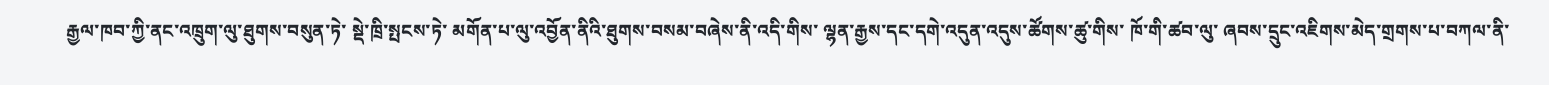རྒྱལ་ཁབ་ཀྱི་ནང་འཁྲུག་ལུ་ཐུགས་བསུན་ཏེ་ སྡེ་ཁྲི་སྤངས་ཏེ་ མགོན་པ་ལུ་འབྱོན་ནིའི་ཐུགས་བསམ་བཞེས་ནི་འདི་གིས་ ལྷན་རྒྱས་དང་དགེ་འདུན་འདུས་ཚོགས་ཚུ་གིས་ ཁོ་གི་ཚབ་ལུ་ ཞབས་དྲུང་འཇིགས་མེད་གྲགས་པ་བཀལ་ནི་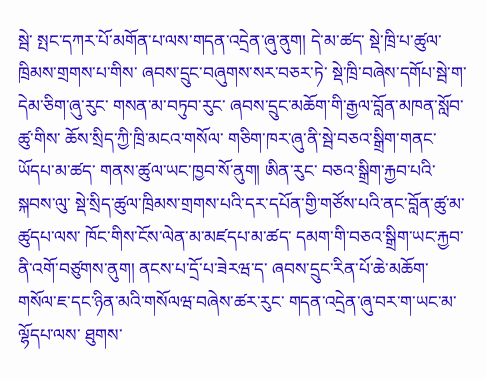སྦེ་ སྤང་དཀར་པོ་མགོན་པ་ལས་གདན་འདྲེན་ཞུ་ནུག། དེ་མ་ཚད་ སྡེ་ཁྲི་པ་ཚུལ་ཁྲིམས་གྲགས་པ་གིས་ ཞབས་དྲུང་བཞུགས་སར་བཅར་ཏེ་ སྡེ་ཁྲི་བཞེས་དགོཔ་སྦེ་ག་དེམ་ཅིག་ཞུ་རུང་ གསན་མ་བཏུབ་རུང་ ཞབས་དྲུང་མཆོག་གི་རྒྱལ་བློན་མཁན་སློབ་ཚུ་གིས་ ཆོས་སྲིད་ཀྱི་ཁྲི་མངའ་གསོལ་ གཅིག་ཁར་ཞུ་ནི་སྦེ་བཅའ་སྒྲིག་གནང་ཡོདཔ་མ་ཚད་ གནས་ཚུལ་ཡང་ཁྱབ་སོ་ནུག། ཨིན་རུང་ བཅའ་སྒྲིག་རྐྱབ་པའི་སྐབས་ལུ་ སྡེ་སྲིད་ཚུལ་ཁྲིམས་གྲགས་པའི་དར་དཔོན་གྱི་གཙོས་པའི་ནང་བློན་ཚུ་མ་ཚུདཔ་ལས་ ཁོང་གིས་ངོས་ལེན་མ་མཛདཔ་མ་ཚད་ དམག་གི་བཅའ་སྒྲིག་ཡང་རྐྱབ་ནི་འགོ་བཙུགས་ནུག། ནངས་པ་དྲོ་པ་ཟེརཝ་ད་ ཞབས་དྲུང་རིན་པོ་ཆེ་མཆོག་ གསོལ་ཇ་དང་ཉིན་མའི་གསོལཝ་བཞེས་ཚར་རུང་ གདན་འདྲེན་ཞུ་བར་ག་ཡང་མ་ལྷོདཔ་ལས་ ཐུགས་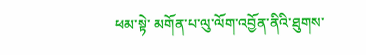ཕམ་སྟེ་ མགོན་པ་ལུ་ལོག་འབྱོན་ནིའི་ཐུགས་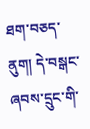ཐག་བཅད་ནུག། དེ་བསྒང་ ཞབས་དྲུང་གི་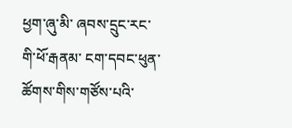ཕྱག་ཞུ་མི་ ཞབས་དྲུང་རང་གི་ཕོ་རྒནམ་ ངག་དབང་ཕུན་ཚོགས་གིས་གཙོས་པའི་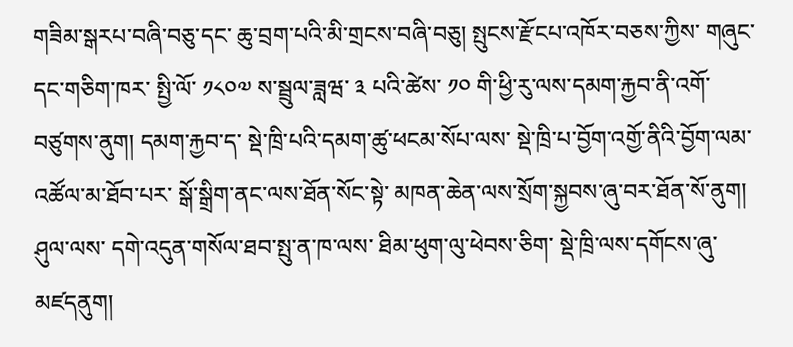གཟིམ་སྒརཔ་བཞི་བཅུ་དང་ ཆུ་བྲག་པའི་མི་གྲངས་བཞི་བཅུ། སྤུངས་རྫོངཔ་འཁོར་བཅས་ཀྱིས་ གཞུང་དང་གཅིག་ཁར་ སྤྱི་ལོ་ ༡༨༠༧ ས་སྦྲུལ་ཟླཝ་ ༣ པའི་ཚེས་ ༡༠ གི་ཕྱི་རུ་ལས་དམག་རྐྱབ་ནི་འགོ་བཙུགས་ནུག། དམག་རྐྱབ་ད་ སྡེ་ཁྲི་པའི་དམག་ཚུ་ཕངམ་སོཔ་ལས་ སྡེ་ཁྲི་པ་བྱོག་འགྱོ་ནིའི་བྱོག་ལམ་འཚོལ་མ་ཐོབ་པར་ སྒོ་སྒྲིག་ནང་ལས་ཐོན་སོང་སྟེ་ མཁན་ཆེན་ལས་སྲོག་སྐྱབས་ཞུ་བར་ཐོན་སོ་ནུག། ཤུལ་ལས་ དགེ་འདུན་གསོལ་ཐབ་སྤུ་ན་ཁ་ལས་ ཐིམ་ཕུག་ལུ་ཕེབས་ཅིག་ སྡེ་ཁྲི་ལས་དགོངས་ཞུ་མཛདནུག།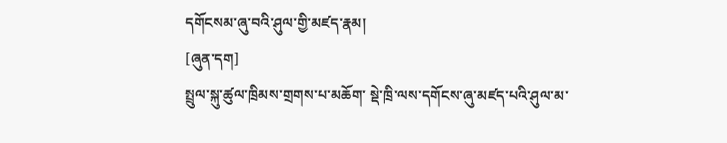དགོངསམ་ཞུ་བའི་ཤུལ་གྱི་མཛད་རྣམ།
[ཞུན་དག]
སྤྲུལ་སྐུ་ཚུལ་ཁྲིམས་གྲགས་པ་མཆོག་ སྡེ་ཁྲི་ལས་དགོངས་ཞུ་མཛད་པའི་ཤུལ་མ་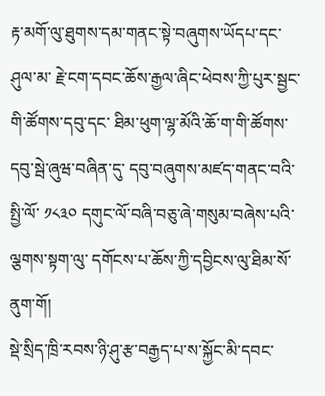རྟ་མགོ་ལུ་ཐུགས་དམ་གནང་སྟེ་བཞུགས་ཡོདཔ་དང་ ཤུལ་མ་ རྗེ་ངག་དབང་ཆོས་རྒྱལ་ཞིང་ཕེབས་ཀྱི་པུར་སྦྱང་གི་ཚོགས་དབུ་དང་ ཐིམ་ཕུག་ལྷ་མོའི་ཆོ་ག་གི་ཚོགས་དབུ་སྦེ་ཞུཝ་བཞིན་དུ་ དབུ་བཞུགས་མཛད་གནང་བའི་སྤྱི་ལོ་ ༡༨༣༠ དགུང་ལོ་བཞི་བཅུ་ཞེ་གསུམ་བཞེས་པའི་ལྕགས་སྟག་ལུ་ དགོངས་པ་ཆོས་ཀྱི་དབྱིངས་ལུ་ཐིམ་སོ་ནུག་གོ།
སྡེ་སྲིད་ཁྲི་རབས་ཉི་ཤུ་རྩ་བརྒྱད་པ་ས་སྐྱོང་མི་དབང་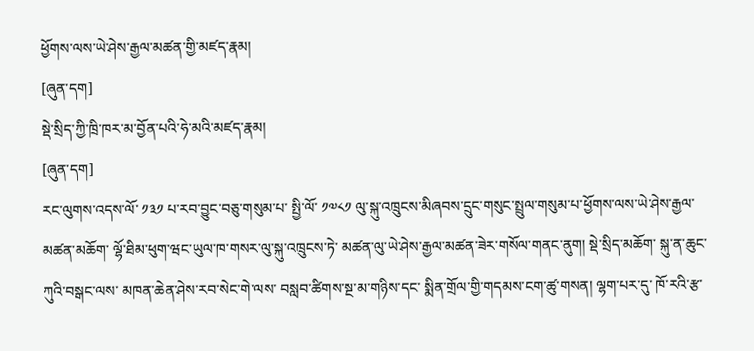ཕྱོགས་ལས་ཡེ་ཤེས་རྒྱལ་མཚན་གྱི་མཛད་རྣམ།
[ཞུན་དག]
སྡེ་སྲིད་ཀྱི་ཁྲི་ཁར་མ་བྱོན་པའི་ཧེ་མའི་མཛད་རྣམ།
[ཞུན་དག]
རང་ལུགས་འདས་ལོ་ ༡༣༡ པ་རབ་བྱུང་བཅུ་གསུམ་པ་ སྤྱི་ལོ་ ༡༧༨༡ ལུ་སྐུ་འཁྲུངས་མིཞབས་དྲུང་གསུང་སྤྲུལ་གསུམ་པ་ཕྱོགས་ལས་ཡེ་ཤེས་རྒྱལ་མཚན་མཆོག་ ལྷོ་ཐིམ་ཕུག་ཝང་ཡུལ་ཁ་གསར་ལུ་སྐུ་འཁྲུངས་ཏེ་ མཚན་ལུ་ཡེ་ཤེས་རྒྱལ་མཚན་ཟེར་གསོལ་གནང་ནུག། སྡེ་སྲིད་མཆོག་ སྐུ་ན་ཆུང་ཀུའི་བསྒང་ལས་ མཁན་ཆེན་ཤེས་རབ་སེང་གེ་ལས་ བསླབ་ཚིགས་སྔ་མ་གཉིས་དང་ སྨིན་གྲོལ་གྱི་གདམས་ངག་ཚུ་གསན། ལྷག་པར་དུ་ ཁོ་རའི་རྩ་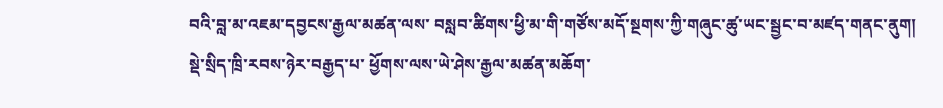བའི་བླ་མ་འཇམ་དབྱངས་རྒྱལ་མཚན་ལས་ བསླབ་ཚིགས་ཕྱི་མ་གི་གཙོས་མདོ་སྔགས་ཀྱི་གཞུང་ཚུ་ཡང་སྦྱང་བ་མཛད་གནང་ནུག།
སྡེ་སྲིད་ཁྲི་རབས་ཉེར་བརྒྱད་པ་ ཕྱོགས་ལས་ཡེ་ཤེས་རྒྱལ་མཚན་མཆོག་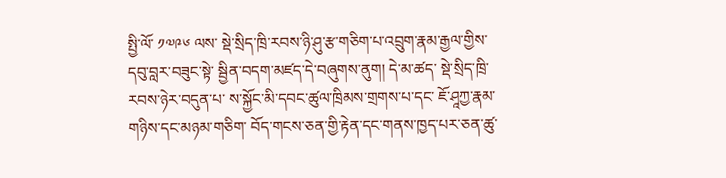སྤྱི་ལོ་ ༡༧༩༦ ལས་ སྡེ་སྲིད་ཁྲི་རབས་ཉི་ཤུ་རྩ་གཅིག་པ་འབྲུག་རྣམ་རྒྱལ་གྱིས་དབུ་བླར་བཟུང་སྟེ་ སྦྱིན་བདག་མཛད་དེ་བཞུགས་ནུག། དེ་མ་ཚད་ སྡེ་སྲིད་ཁྲི་རབས་ཉེར་བདུན་པ་ ས་སྐྱོང་མི་དབང་ཚུལ་ཁྲིམས་གྲགས་པ་དང་ ཇོ་ཤཱཀྱ་རྣམ་གཉིས་དང་མཉམ་གཅིག་ བོད་གངས་ཅན་གྱི་རྟེན་དང་གནས་ཁྱད་པར་ཅན་ཚུ་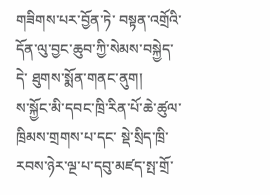གཟིགས་པར་བྱོན་ཏེ་ བསྟན་འགྲོའི་དོན་ལུ་བྱང་ཆུབ་ཀྱི་སེམས་བསྐྱེད་དེ་ ཐུགས་སྨོན་གནང་ནུག།
ས་སྐྱོང་མི་དབང་ཁྲི་རིན་པོ་ཆེ་ཚུལ་ཁྲིམས་གྲགས་པ་དང་ སྡེ་སྲིད་ཁྲི་རབས་ཉེར་ལྔ་པ་དབུ་མཛད་སྤ་གྲོ་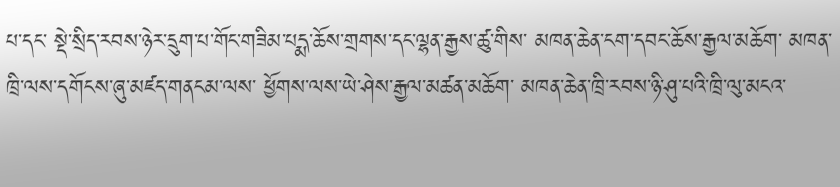པ་དང་ སྡེ་སྲིད་རབས་ཉེར་དྲུག་པ་གོང་གཟིམ་པདྨ་ཆོས་གྲགས་དང་ལྷན་རྒྱས་ཚུ་གིས་ མཁན་ཆེན་ངག་དབང་ཆོས་རྒྱལ་མཆོག་ མཁན་ཁྲི་ལས་དགོངས་ཞུ་མཛད་གནངམ་ལས་ ཕྱོགས་ལས་ཡེ་ཤེས་རྒྱལ་མཚན་མཆོག་ མཁན་ཆེན་ཁྲི་རབས་ཉི་ཤུ་པའི་ཁྲི་ལུ་མངའ་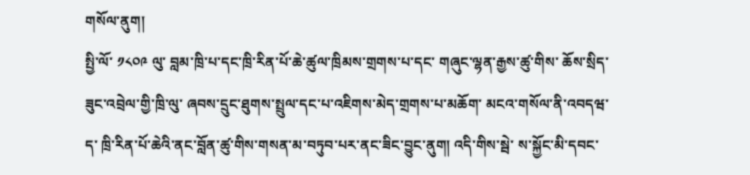གསོལ་ནུག།
སྤྱི་ལོ་ ༡༨༠༩ ལུ་ བླམ་ཁྲི་པ་དང་ཁྲི་རིན་པོ་ཆེ་ཚུལ་ཁྲིམས་གྲགས་པ་དང་ གཞུང་ལྷན་རྒྱས་ཚུ་གིས་ ཆོས་སྲིད་ཟུང་འབྲེལ་གྱི་ཁྲི་ལུ་ ཞབས་དྲུང་ཐུགས་སྤྲུལ་དང་པ་འཇིགས་མེད་གྲགས་པ་མཆོག་ མངའ་གསོལ་ནི་འབདཝ་ད་ ཁྲི་རིན་པོ་ཆེའི་ནང་བློན་ཚུ་གིས་གསན་མ་བཏུབ་པར་ནང་ཟིང་བྱུང་ནུག། འདི་གིས་སྦེ་ ས་སྐྱོང་མི་དབང་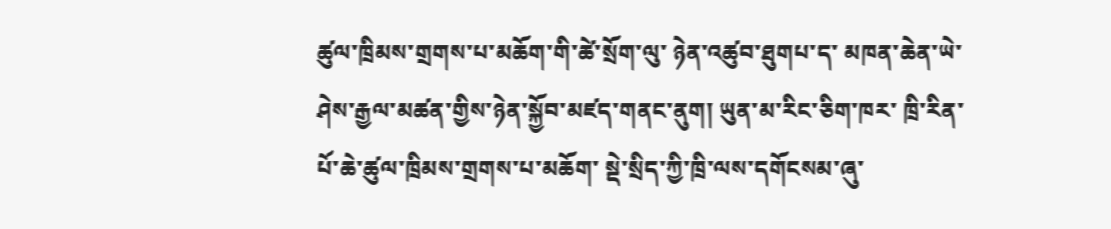ཚུལ་ཁྲིམས་གྲགས་པ་མཆོག་གི་ཚེ་སྲོག་ལུ་ ཉེན་འཚུབ་ཐུགཔ་ད་ མཁན་ཆེན་ཡེ་ཤེས་རྒྱལ་མཚན་གྱིས་ཉེན་སྐྱོབ་མཛད་གནང་ནུག། ཡུན་མ་རིང་ཅིག་ཁར་ ཁྲི་རིན་པོ་ཆེ་ཚུལ་ཁྲིམས་གྲགས་པ་མཆོག་ སྡེ་སྲིད་ཀྱི་ཁྲི་ལས་དགོངསམ་ཞུ་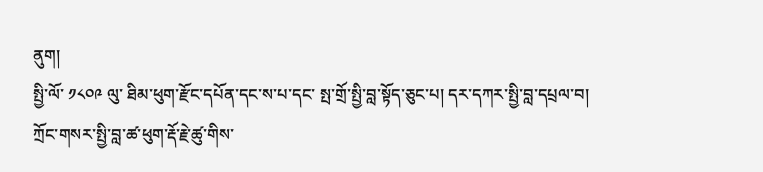ནུག།
སྤྱི་ལོ་ ༡༨༠༩ ལུ་ ཐིམ་ཕུག་རྫོང་དཔོན་དང་ས་པ་དང་ སྤ་གྲོ་སྤྱི་བླ་སྟོད་ཅུང་པ། དར་དཀར་སྤྱི་བླ་དཔྲལ་བ། ཀྲོང་གསར་སྤྱི་བླ་ཚ་ཕུག་རྡོ་རྗེ་ཚུ་གིས་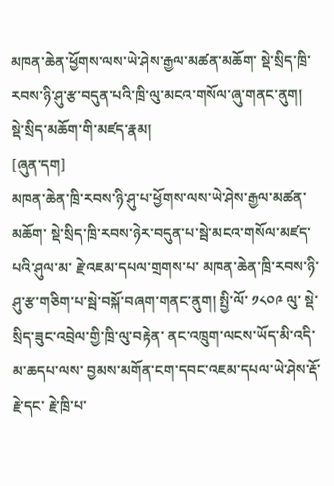མཁན་ཆེན་ཕྱོགས་ལས་ཡེ་ཤེས་རྒྱལ་མཚན་མཆོག་ སྡེ་སྲིད་ཁྲི་རབས་ཉི་ཤུ་རྩ་བདུན་པའི་ཁྲི་ལུ་མངའ་གསོལ་ཞུ་གནང་ནུག།
སྡེ་སྲིད་མཆོག་གི་མཛད་རྣམ།
[ཞུན་དག]
མཁན་ཆེན་ཁྲི་རབས་ཉི་ཤུ་པ་ཕྱོགས་ལས་ཡེ་ཤེས་རྒྱལ་མཚན་མཆོག་ སྡེ་སྲིད་ཁྲི་རབས་ཉེར་བདུན་པ་སྦེ་མངའ་གསོལ་མཛད་པའི་ཤུལ་མ་ རྗེ་འཇམ་དཔལ་གྲགས་པ་ མཁན་ཆེན་ཁྲི་རབས་ཉི་ཤུ་རྩ་གཅིག་པ་སྦེ་བསྐོ་བཞག་གནང་ནུག། སྤྱི་ལོ་ ༡༨༠༩ ལུ་ སྡེ་སྲིད་ཟུང་འབྲེལ་གྱི་ཁྲི་ལུ་བརྟེན་ ནང་འཁྲུག་ལངས་ཡོད་མི་འདི་མ་ཆདཔ་ལས་ བྱམས་མགོན་ངག་དབང་འཇམ་དཔལ་ཡེ་ཤེས་རྡོ་རྗེ་དང་ རྗེ་ཁྲི་པ་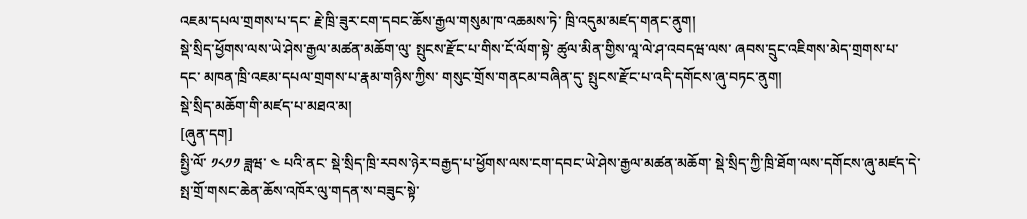འཇམ་དཔལ་གྲགས་པ་དང་ རྗེ་ཁྲི་ཟུར་ངག་དབང་ཆོས་རྒྱལ་གསུམ་ཁ་འཆམས་ཏེ་ ཁྲི་འདུམ་མཛད་གནང་ནུག།
སྡེ་སྲིད་ཕྱོགས་ལས་ཡེ་ཤེས་རྒྱལ་མཚན་མཆོག་ལུ་ སྤུངས་རྫོང་པ་གིས་ངོ་ལོག་སྟེ་ ཚུལ་མིན་གྱིས་ལཱ་ལེ་ཤ་འབདཝ་ལས་ ཞབས་དྲུང་འཇིགས་མེད་གྲགས་པ་དང་ མཁན་ཁྲི་འཇམ་དཔལ་གྲགས་པ་རྣམ་གཉིས་ཀྱིས་ གསུང་གྲོས་གནངམ་བཞིན་དུ་ སྤུངས་རྫོང་པ་འདི་དགོངས་ཞུ་བཏང་ནུག།
སྡེ་སྲིད་མཆོག་གི་མཛད་པ་མཐའ་མ།
[ཞུན་དག]
སྤྱི་ལོ་ ༡༨༡༡ ཟླཝ་ ༤ པའི་ནང་ སྡེ་སྲིད་ཁྲི་རབས་ཉེར་བརྒྱད་པ་ཕྱོགས་ལས་ངག་དབང་ཡེ་ཤེས་རྒྱལ་མཚན་མཆོག་ སྡེ་སྲིད་ཀྱི་ཁྲི་ཐོག་ལས་དགོངས་ཞུ་མཛད་དེ་ སྤ་གྲོ་གསང་ཆེན་ཆོས་འཁོར་ལུ་གདན་ས་བཟུང་སྟེ་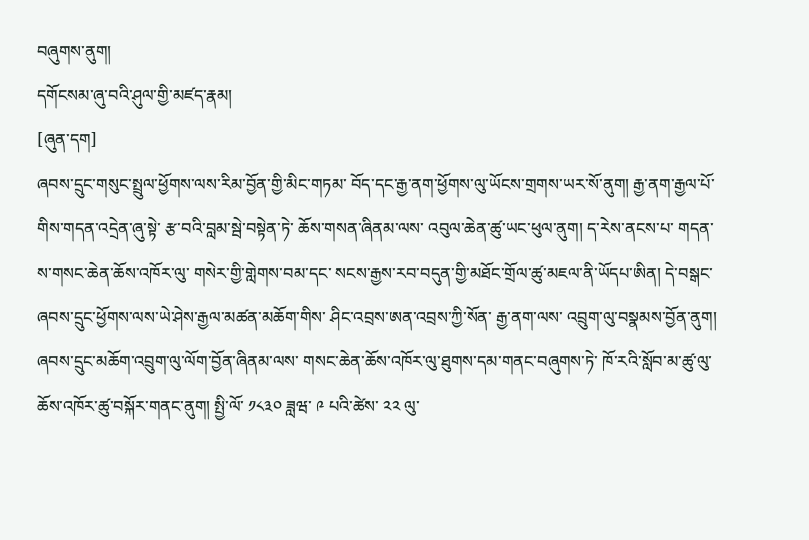བཞུགས་ནུག།
དགོངསམ་ཞུ་བའི་ཤུལ་གྱི་མཛད་རྣམ།
[ཞུན་དག]
ཞབས་དྲུང་གསུང་སྤྲུལ་ཕྱོགས་ལས་རིམ་བྱོན་གྱི་མིང་གཏམ་ བོད་དང་རྒྱ་ནག་ཕྱོགས་ལུ་ཡོངས་གྲགས་ཡར་སོ་ནུག། རྒྱ་ནག་རྒྱལ་པོ་གིས་གདན་འདྲེན་ཞུ་སྟེ་ རྩ་བའི་བླམ་སྦེ་བསྟེན་ཏེ་ ཆོས་གསན་ཞིནམ་ལས་ འབུལ་ཆེན་ཚུ་ཡང་ཕུལ་ནུག། ད་རེས་ནངས་པ་ གདན་ས་གསང་ཆེན་ཆོས་འཁོར་ལུ་ གསེར་གྱི་གླེགས་བམ་དང་ སངས་རྒྱས་རབ་བདུན་གྱི་མཐོང་གྲོལ་ཚུ་མཇལ་ནི་ཡོདཔ་ཨིན། དེ་བསྒང་ ཞབས་དྲུང་ཕྱོགས་ལས་ཡེ་ཤེས་རྒྱལ་མཚན་མཆོག་གིས་ ཤིང་འབྲས་ཨན་འབྲས་ཀྱི་སོན་ རྒྱ་ནག་ལས་ འབྲུག་ལུ་བསྣམས་བྱོན་ནུག།
ཞབས་དྲུང་མཆོག་འབྲུག་ལུ་ལོག་བྱོན་ཞིནམ་ལས་ གསང་ཆེན་ཆོས་འཁོར་ལུ་ཐུགས་དམ་གནང་བཞུགས་ཏེ་ ཁོ་རའི་སློབ་མ་ཚུ་ལུ་ཆོས་འཁོར་ཚུ་བསྐོར་གནང་ནུག། སྤྱི་ལོ་ ༡༨༣༠ ཟླཝ་ ༩ པའི་ཚེས་ ༢༢ ལུ་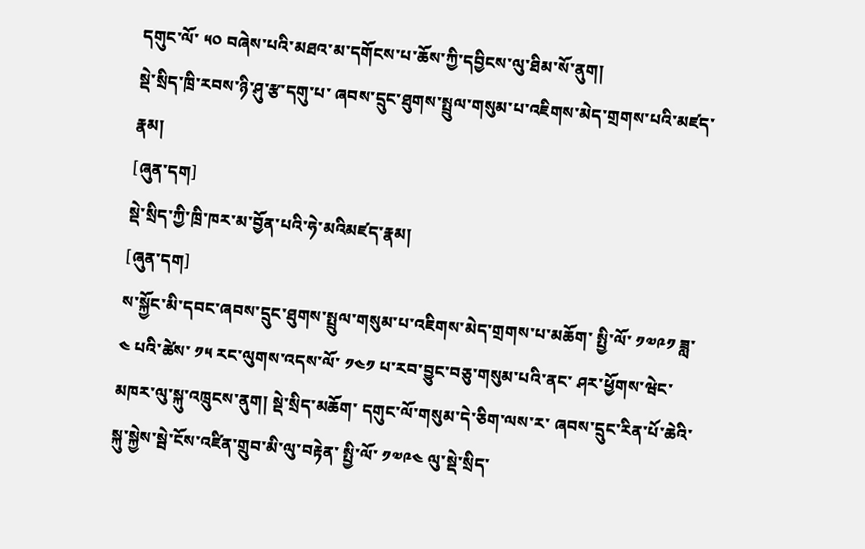དགུང་ལོ་ ༥༠ བཞེས་པའི་མཐའ་མ་དགོངས་པ་ཆོས་ཀྱི་དབྱིངས་ལུ་ཐིམ་སོ་ནུག།
སྡེ་སྲིད་ཁྲི་རབས་ཉི་ཤུ་རྩ་དགུ་པ་ ཞབས་དྲུང་ཐུགས་སྤྲུལ་གསུམ་པ་འཇིགས་མེད་གྲགས་པའི་མཛད་རྣམ།
[ཞུན་དག]
སྡེ་སྲིད་ཀྱི་ཁྲི་ཁར་མ་བྱོན་པའི་ཧེ་མའིམཛད་རྣམ།
[ཞུན་དག]
ས་སྐྱོང་མི་དབང་ཞབས་དྲུང་ཐུགས་སྤྲུལ་གསུམ་པ་འཇིགས་མེད་གྲགས་པ་མཆོག་ སྤྱི་ལོ་ ༡༧༩༡ ཟླ་ ༤ པའི་ཚེས་ ༡༥ རང་ལུགས་འདས་ལོ་ ༡༤༡ པ་རབ་བྱུང་བཅུ་གསུམ་པའི་ནང་ ཤར་ཕྱོགས་ཝེང་མཁར་ལུ་སྐུ་འཁྲུངས་ནུག། སྡེ་སྲིད་མཆོག་ དགུང་ལོ་གསུམ་དེ་ཅིག་ལས་ར་ ཞབས་དྲུང་རིན་པོ་ཆེའི་སྐུ་སྐྱེས་སྦེ་ངོས་འཛིན་གྲུབ་མི་ལུ་བརྟེན་ སྤྱི་ལོ་ ༡༧༩༤ ལུ་སྡེ་སྲིད་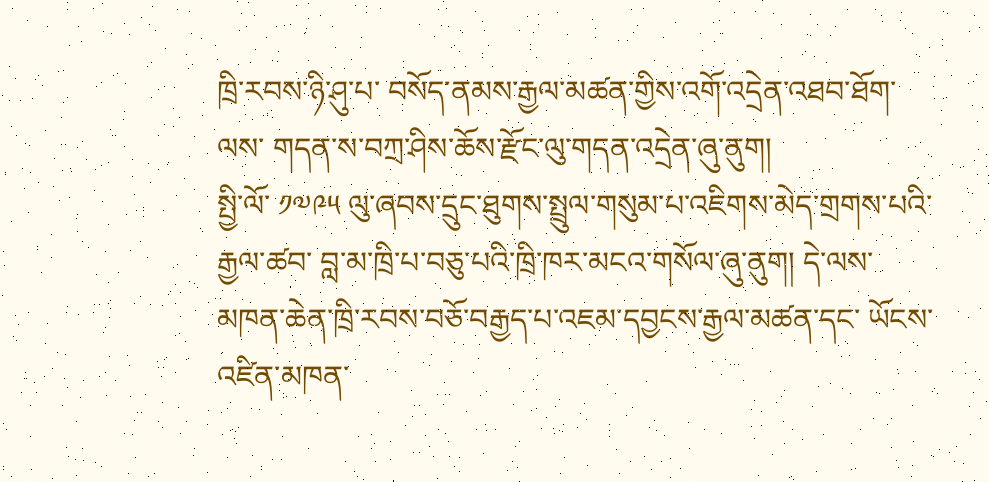ཁྲི་རབས་ཉི་ཤུ་པ་ བསོད་ནམས་རྒྱལ་མཚན་གྱིས་འགོ་འདྲེན་འཐབ་ཐོག་ལས་ གདན་ས་བཀྲ་ཤིས་ཆོས་རྫོང་ལུ་གདན་འདྲེན་ཞུ་ནུག།
སྤྱི་ལོ་ ༡༧༩༥ ལུ་ཞབས་དྲུང་ཐུགས་སྤྲུལ་གསུམ་པ་འཇིགས་མེད་གྲགས་པའི་རྒྱལ་ཚབ་ བླ་མ་ཁྲི་པ་བཅུ་པའི་ཁྲི་ཁར་མངའ་གསོལ་ཞུ་ནུག། དེ་ལས་ མཁན་ཆེན་ཁྲི་རབས་བཅོ་བརྒྱད་པ་འཇམ་དབྱངས་རྒྱལ་མཚན་དང་ ཡོངས་འཛིན་མཁན་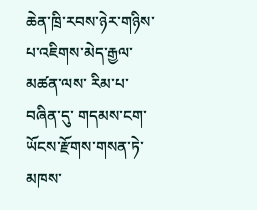ཆེན་ཁྲི་རབས་ཉེར་གཉིས་པ་འཇིགས་མེད་རྒྱལ་མཚན་ལས་ རིམ་པ་བཞིན་དུ་ གདམས་ངག་ཡོངས་རྫོགས་གསན་ཏེ་ མཁས་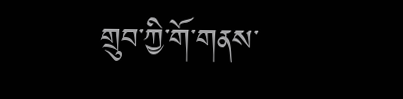གྲུབ་ཀྱི་གོ་གནས་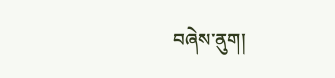བཞེས་ནུག།